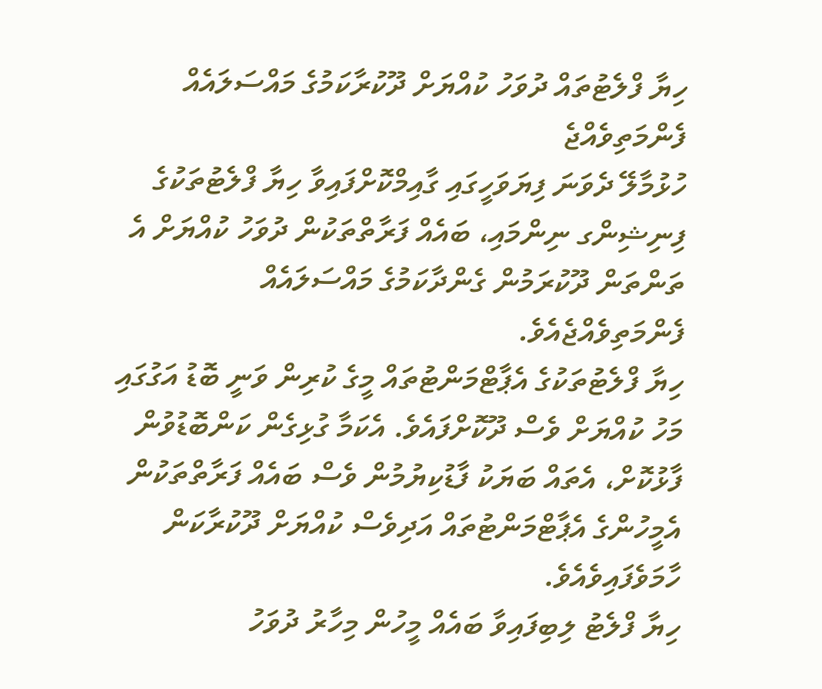ހިޔާ ފްލެޓުތައް ދުވަހު ކުއްޔަށް ދޫކުރާކަމުގެ މައްސަލައެއް ފެންމަތިވެއްޖެ
ހުޅުމާލޭ ދެވަނަ ފިޔަވަހީގައި ގާއިމްކޮށްފައިވާ ހިޔާ ފްލެޓުތަކުގެ ފިނިޝިންގ ނިންމައި، ބައެއް ފަރާތްތަކުން ދުވަހު ކުއްޔަށް އެ ތަންތަން ދޫކުރަމުން ގެންދާކަމުގެ މައްސަލައެއް ފެންމަތިވެއްޖެއެވެ.
ހިޔާ ފްލެޓުތަކުގެ އެޕާޓްމަންޓުތައް މީގެ ކުރިން ވަނީ ބޮޑު އަގުގައި މަހު ކުއްޔަށް ވެސް ދޫކޮށްފައެވެ. އެކަމާ ގުޅިގެން ކަންބޮޑުވުން ފާޅުކޮށް، އެތައް ބަޔަކު ފާޑުކިޔުމުން ވެސް ބައެއް ފަރާތްތަކުން އެމީހުންގެ އެޕާޓްމަންޓުތައް އަދިވެސް ކުއްޔަށް ދޫކުރާކަން ހާމަވެފައިވެއެވެ.
ހިޔާ ފްލެޓު ލިބިފައިވާ ބައެއް މީހުން މިހާރު ދުވަހު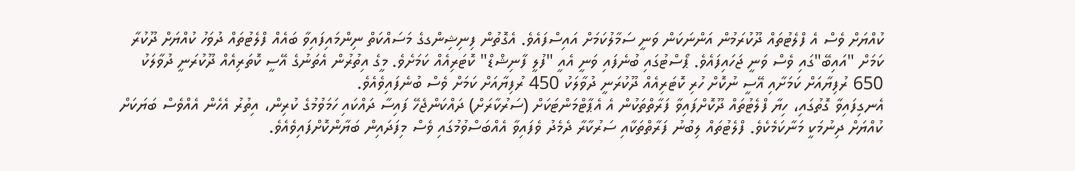ކުއްޔަށް ވެސް އެ ފްލެޓުތައް ދޫކުރަމުން އަންނަކަން ވަނީ ސަމާލުކަމަށް އައިސްފައެވެ. އެގޮތުން ފިނިޝިންގގެ މަސައްކަތް ނިންމައިފައިވާ ބައެއް ފްލެޓުތައް ދުވަހު ކުއްޔަށް ދޫކުރާ ކަމަށް "އައިބޭ"ގައި ވެސް ވަނީ ޖަހައިފައެވެ. ޕޯސްޓުގައި ބުނެފައި ވަނީ އެއީ "ފުލީ ފާނިޝްޑް" ކޮޓަރިއެއް ކަމަށެވެ. މީގެ އިތުރުން އެތަނުގެ އޭސީ ކޮތަރިއެއް ދޫކުރަނީ ދުވާލަކު 650 ރުފިޔާއަށް ކަމަށާއި އޭސީ ނުކޮށް ހުރި ކޮޓަރިއެއް ދޫކުރަނީ ދުވާލަކު 450 ރުފިޔާއަށް ކަމަށް ވެސް ބުނެފައިވެއެވެ.
އެނގިފައިވާ ގޮތުގައި، ހިޔާ ފްލެޓުތައް ދޫކޮށްފައިވާ ފަރާތްތަކުން އެ އެޕާޓްމަންޓަކަށް (ސަރުކާރަށް) ދައްކަންޖެހޭ ފައިސާ ދައްކައި ހަމަވުމުގެ ކުރިން، އިތުރު އެހެން އެއްވެސް ބަޔަކަށް ކުއްޔަށް ދިނުމަކީ މަނާކަމެކެވެ. ފްލެޓުތައް ލިބުނު ފަރާތްތަކާއި ސަރުކާރާ ދެމެދު ވެފައިވާ އެއްބަސްވުމުގައި ވެސް މިފަދައިން ބަޔާންކޮށްފައިވެއެވެ.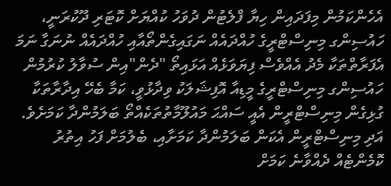އެހެންކަމުން މިފަދައިން ހިޔާ ފްލެޓުން ދުވަހު ކުއްޔަށް ކޮޓަރި ދޫކުރަނީ، ހައުސިންގ މިނިސްޓްރީގެ ހުއްދައެއް ނަގައިގެންތޯއާއި ހުއްދައެއް ނުނަގާ ނަމަ އެފަރާތްތަކާ މެދު އެއްވެސް ފިޔަވަޅެއް އަޅައިތޯ "ދެން"އިން ސުވާލު ކުރުމުން ހައުސިންގ މިނިސްޓްރީގެ މީޑިއާ އޮފިޝަލަކު ވިދާޅުވީ، ކަމާ ބެހޭ އިދާރާތަކާ ގުޅިގެން މިނިސްޓްރީން އެއީ ސައްޙަ މައުލޫމާތުތަކެއްތޯ ބަލަމުންދާ ކަމަށެވެ. އަދި މިނިސްޓްރީން އެކަން ބަލަމުންދާ ކަމަށާއި، ބެލުމަށް ފަހު އިތުރު ކޮމެންޓެއް ދެއްވާނެ ކަމަށް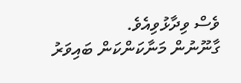ވެސް ވިދާޅުވިއެވެ.
ގާނޫނުން މަނާކަންކަން ބައިވަރު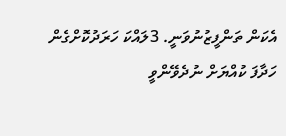އެކަން ތަންފީޒުނުވަނީ. 3ލައްކަ ހަރަދުކޮށްގެން ހަދާފަ ކުއްޔަށް ނުދެވޭންވީ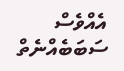އެއްވެސް ސަބަބެއްނެތް